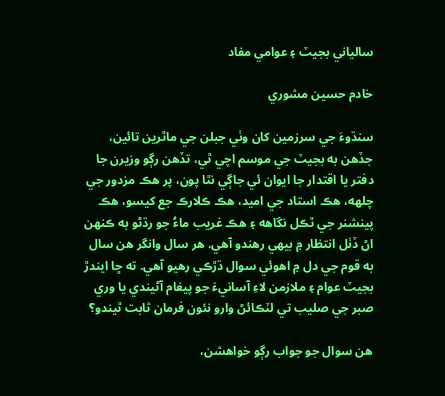سالياني بجيٽ ۽ عوامي مفاد

خادم حسين مشوري

سنڌوءَ جي سرزمين کان وٺي جبلن جي ماٿرين تائين، جڏهن به بجيٽ جي موسم اچي ٿي، تڏهن رڳو وزيرن جا دفتر يا اقتدار جا ايوان ئي جاڳي نٿا پون، پر هڪ مزدور جي چلهه، هڪ استاد جي اميد، هڪ ڪلارڪ جع کيسو، هڪ پينشنر جي ٿڪل نگاهه ۽ هڪ غريب ماءُ جو رڌڻو به ڪنهن اڻ ڏٺل انتظار ۾ بيهي رهندو آهي. هر سال وانگر هن سال به قوم جي دل ۾ اهوئي سوال ڌڙڪي رهيو آهي. ته ڇا ايندڙ بجيٽ عوام ۽ ملازمن لاءِ آسانيءَ جو پيغام آڻيندي يا وري صبر جي صليب تي لٽڪائڻ وارو نئون فرمان ثابت ٿيندو؟

هن سوال جو جواب رڳو خواهشن،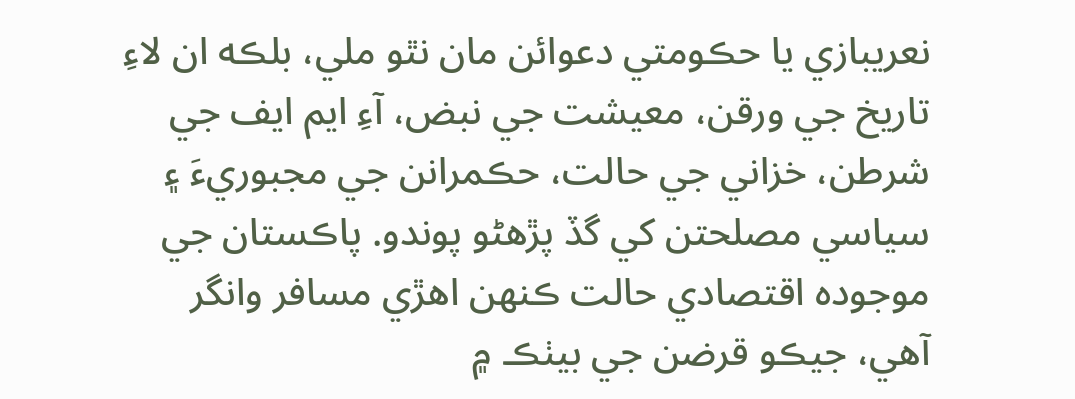نعريبازي يا حڪومتي دعوائن مان نٿو ملي، بلڪه ان لاءِ تاريخ جي ورقن، معيشت جي نبض، آءِ ايم ايف جي شرطن، خزاني جي حالت، حڪمرانن جي مجبوريءَ ۽ سياسي مصلحتن کي گڏ پڙهڻو پوندو. پاڪستان جي موجوده اقتصادي حالت ڪنهن اهڙي مسافر وانگر آهي، جيڪو قرضن جي بيٺڪ ۾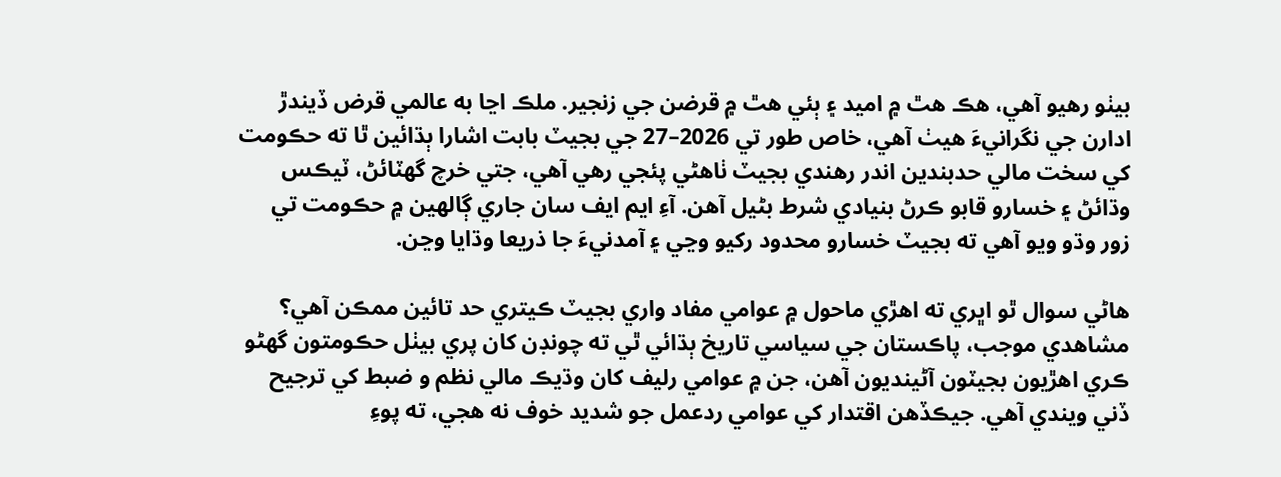بيٺو رھيو آھي، هڪ هٿ ۾ اميد ۽ ٻئي هٿ ۾ قرضن جي زنجير. ملڪ اڃا به عالمي قرض ڏيندڙ ادارن جي نگرانيءَ هيٺ آهي، خاص طور تي 2026–27 جي بجيٽ بابت اشارا ٻڌائين ٿا ته حڪومت کي سخت مالي حدبندين اندر رهندي بجيٽ ٺاهڻي پئجي رهي آهي، جتي خرچ گهٽائڻ، ٽيڪس وڌائڻ ۽ خسارو قابو ڪرڻ بنيادي شرط بڻيل آهن. آءِ ايم ايف سان جاري ڳالهين ۾ حڪومت تي زور وڌو ويو آهي ته بجيٽ خسارو محدود رکيو وڃي ۽ آمدنيءَ جا ذريعا وڌايا وڃن.

هاڻي سوال ٿو اڀري ته اهڙي ماحول ۾ عوامي مفاد واري بجيٽ ڪيتري حد تائين ممڪن آهي؟ مشاهدي موجب، پاڪستان جي سياسي تاريخ ٻڌائي ٿي ته چونڊن کان پري بيٺل حڪومتون گهڻو ڪري اهڙيون بجيٽون آڻينديون آهن، جن ۾ عوامي رليف کان وڌيڪ مالي نظم و ضبط کي ترجيح ڏني ويندي آهي. جيڪڏهن اقتدار کي عوامي ردعمل جو شديد خوف نه هجي، ته پوءِ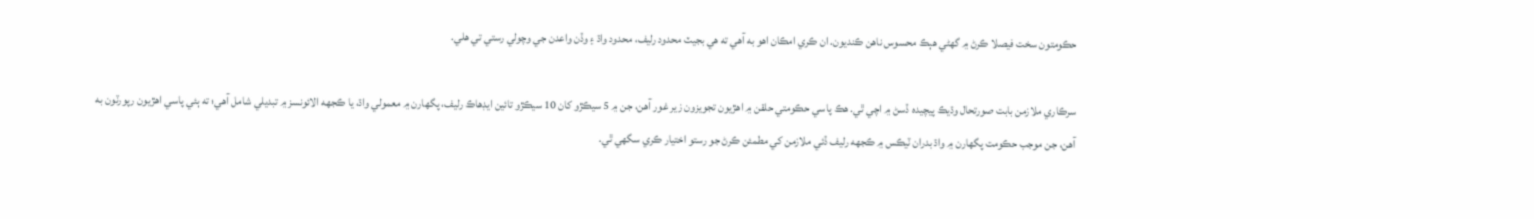حڪومتون سخت فيصلا ڪرڻ ۾ گهڻي هٻڪ محسوس ناهن ڪنديون. ان ڪري امڪان اهو به آهي ته هي بجيٽ محدود رليف، محدود واڌ ۽ وڏن واعدن جي وچولي رستي تي هلي.

سرڪاري ملازمن بابت صورتحال وڌيڪ پيچيده ڏسڻ ۾ اچي ٿي. هڪ پاسي حڪومتي حلقن ۾ اهڙيون تجويزون زير غور آهن، جن ۾ 5 سيڪڙو کان 10 سيڪڙو تائين ايڊهاڪ رليف، پگهارن ۾ معمولي واڌ، يا ڪجهه الائونسز ۾ تبديلي شامل آهي؛ ته ٻئي پاسي اهڙيون رپورٽون به آهن، جن موجب حڪومت پگهارن ۾ واڌ بدران ٽيڪس ۾ ڪجهه رليف ڏئي ملازمن کي مطمئن ڪرڻ جو رستو اختيار ڪري سگهي ٿي.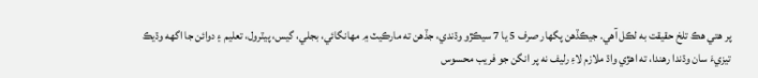پر هتي هڪ تلخ حقيقت به لڪل آهي. جيڪڏهن پگهار صرف 5 يا 7 سيڪڙو وڌندي، جڏهن ته مارڪيٽ ۾ مهانگائي، بجلي، گيس، پيٽرول، تعليم ۽ دوائن جا اگهه وڌيڪ تيزيءَ سان وڌندا رهندا، ته اهڙي واڌ ملازم لاءِ رليف نه پر انگن جو فريب محسوس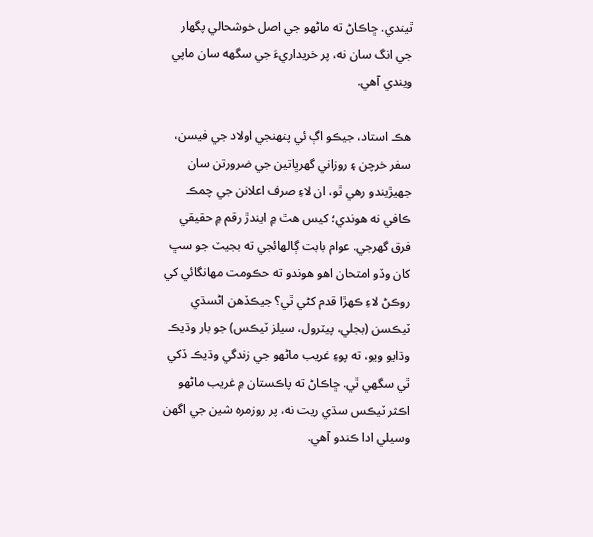ٿيندي. ڇاڪاڻ ته ماڻهو جي اصل خوشحالي پگهار جي انگ سان نه، پر خريداريءَ جي سگهه سان ماپي ويندي آهي.

هڪ استاد، جيڪو اڳ ئي پنهنجي اولاد جي فيسن، سفر خرچن ۽ روزاني گهرڀاتين جي ضرورتن سان جهيڙيندو رهي ٿو، ان لاءِ صرف اعلانن جي چمڪ ڪافي نه هوندي؛ کيس هٿ ۾ ايندڙ رقم ۾ حقيقي فرق گهرجي. عوام بابت ڳالهائجي ته بجيٽ جو سڀ کان وڏو امتحان اهو هوندو ته حڪومت مهانگائي کي روڪڻ لاءِ ڪهڙا قدم کڻي ٿي؟ جيڪڏهن اڻسڌي ٽيڪسن (بجلي، پيٽرول، سيلز ٽيڪس) جو بار وڌيڪ وڌايو ويو، ته پوءِ غريب ماڻهو جي زندگي وڌيڪ ڏکي ٿي سگهي ٿي. ڇاڪاڻ ته پاڪستان ۾ غريب ماڻهو اڪثر ٽيڪس سڌي ريت نه، پر روزمره شين جي اگهن وسيلي ادا ڪندو آهي.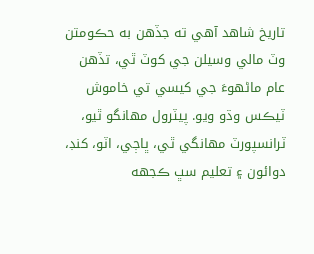تاريخ شاهد آهي ته جڏهن به حڪومتن وٽ مالي وسيلن جي کوٽ ٿي، تڏهن عام ماڻهوءَ جي کيسي تي خاموش ٽيڪس وڌو ويو. پيٽرول مهانگو ٿيو، ٽرانسپورٽ مهانگي ٿي، ڀاڄي، اٽو، کنڊ، دوائون ۽ تعليم سڀ ڪجهه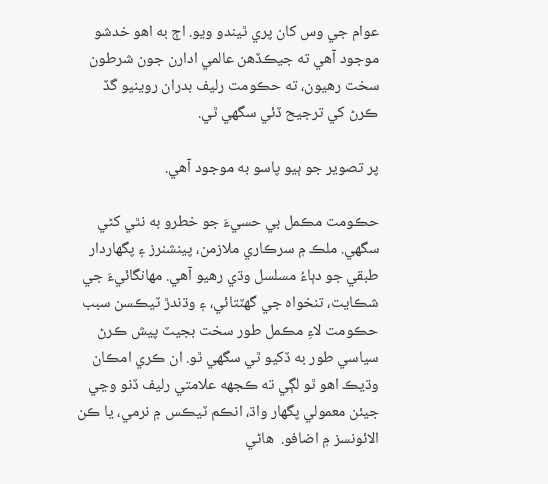عوام جي وس کان پري ٿيندو ويو. اڄ به اهو خدشو موجود آهي ته جيڪڏهن عالمي ادارن جون شرطون سخت رهيون، ته حڪومت رليف بدران روينيو گڏ ڪرڻ کي ترجيح ڏئي سگهي ٿي.

پر تصوير جو ٻيو پاسو به موجود آهي.

حڪومت مڪمل بي حسيءَ جو خطرو به نٿي کڻي سگهي. ملڪ ۾ سرڪاري ملازمن، پينشنرز ۽ پگهاردار طبقي جو دٻاءُ مسلسل وڌي رهيو آهي. مهانگائيءَ جي شڪايت، تنخواه جي گهٽتائي، ۽ وڌندڙ ٽيڪسن سبب حڪومت لاءِ مڪمل طور سخت بجيٽ پيش ڪرڻ سياسي طور به ڏکيو ٿي سگهي ٿو. ان ڪري امڪان وڌيڪ اهو ٿو لڳي ته ڪجهه علامتي رليف ڏنو وڃي جيئن معمولي پگهار واڌ، انڪم ٽيڪس ۾ نرمي، يا ڪن الائونسز ۾ اضافو.  هاڻي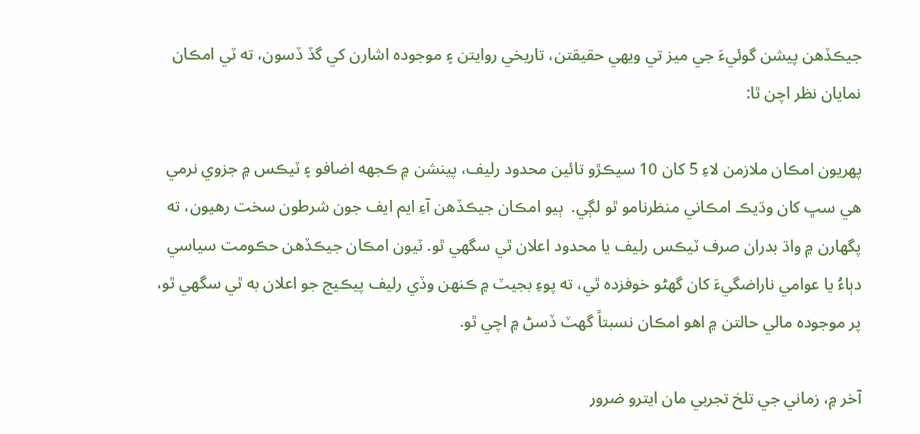جيڪڏهن پيشن گوئيءَ جي ميز تي ويهي حقيقتن، تاريخي روايتن ۽ موجوده اشارن کي گڏ ڏسون، ته ٽي امڪان نمايان نظر اچن ٿا:

پهريون امڪان ملازمن لاءِ 5 کان 10 سيڪڙو تائين محدود رليف، پينشن ۾ ڪجهه اضافو ۽ ٽيڪس ۾ جزوي نرمي هي سڀ کان وڌيڪ امڪاني منظرنامو ٿو لڳي.  ٻيو امڪان جيڪڏهن آءِ ايم ايف جون شرطون سخت رهيون، ته پگهارن ۾ واڌ بدران صرف ٽيڪس رليف يا محدود اعلان ٿي سگهي ٿو. ٽيون امڪان جيڪڏهن حڪومت سياسي دٻاءُ يا عوامي ناراضگيءَ کان گهڻو خوفزده ٿي، ته پوءِ بجيٽ ۾ ڪنهن وڏي رليف پيڪيج جو اعلان به ٿي سگهي ٿو، پر موجوده مالي حالتن ۾ اهو امڪان نسبتاً گهٽ ڏسڻ ۾ اچي ٿو.

آخر ۾، زماني جي تلخ تجربي مان ايترو ضرور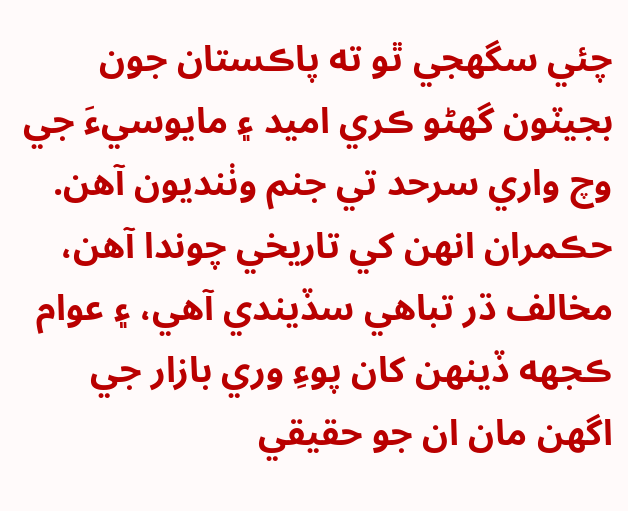چئي سگهجي ٿو ته پاڪستان جون بجيٽون گهڻو ڪري اميد ۽ مايوسيءَ جي وچ واري سرحد تي جنم وٺنديون آهن. حڪمران انهن کي تاريخي چوندا آهن، مخالف ڌر تباهي سڏيندي آهي، ۽ عوام ڪجهه ڏينهن کان پوءِ وري بازار جي اگهن مان ان جو حقيقي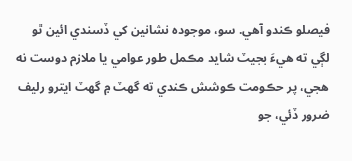فيصلو ڪندو آهي. سو، موجوده نشانين کي ڏسندي ائين ٿو لڳي ته هيءَ بجيٽ شايد مڪمل طور عوامي يا ملازم دوست نه هجي، پر حڪومت ڪوشش ڪندي ته گهٽ ۾ گهٽ ايترو رليف ضرور ڏئي، جو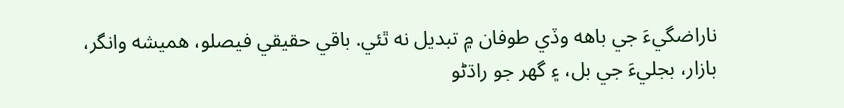ناراضگيءَ جي باهه وڏي طوفان ۾ تبديل نه ٿئي. باقي حقيقي فيصلو، هميشه وانگر، بازار، بجليءَ جي بل، ۽ گهر جو راڌڻو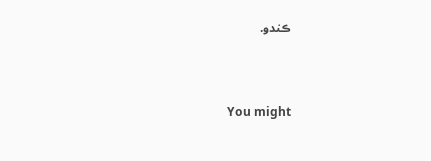ڪندو.



You might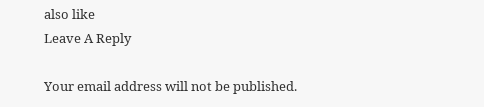also like
Leave A Reply

Your email address will not be published.